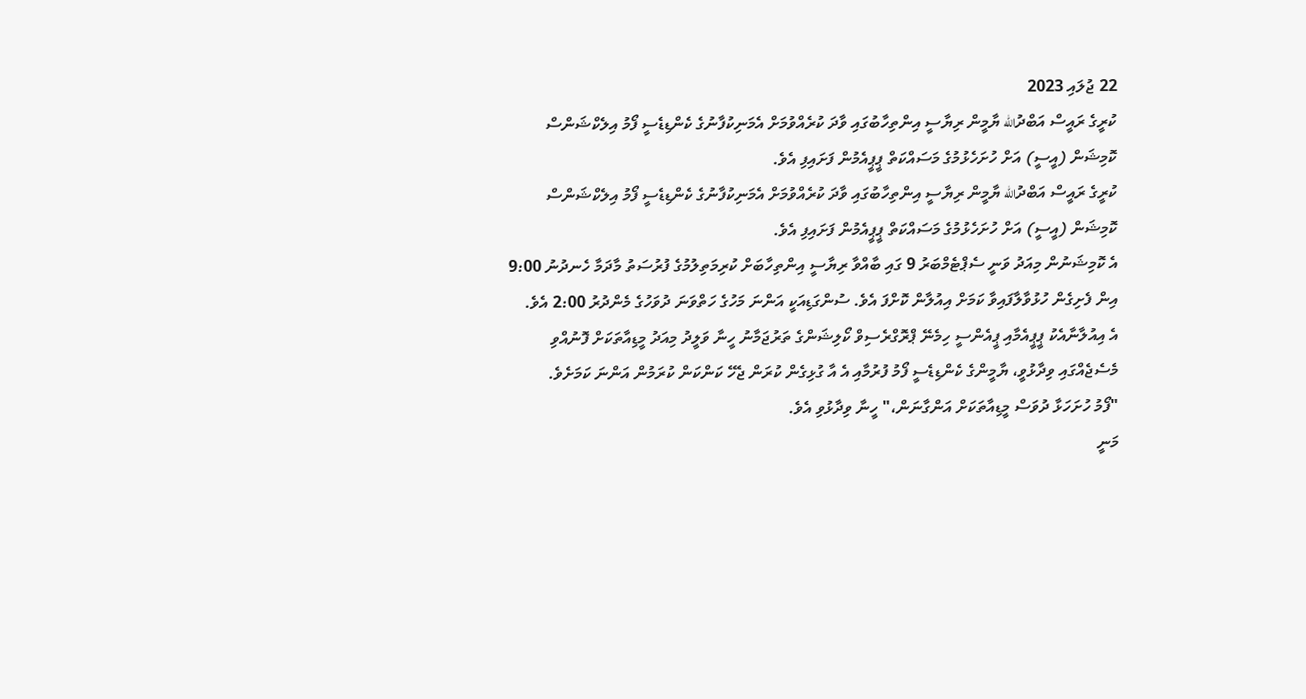22 ޖުލައި 2023
ކުރީގެ ރައީސް އަބްދުالله ޔާމީން ރިޔާސީ އިންތިހާބުގައި ވާދަ ކުރެއްވުމަށް އެމަނިކުފާނުގެ ކެންޑިޑެސީ ފޯމު އިލެކްޝަންސް ކޮމިޝަން (އީސީ) އަށް ހުށަހެޅުމުގެ މަސައްކަތް ޕީޕީއެމުން ފަށައިފި އެވެ.
ކުރީގެ ރައީސް އަބްދުالله ޔާމީން ރިޔާސީ އިންތިހާބުގައި ވާދަ ކުރެއްވުމަށް އެމަނިކުފާނުގެ ކެންޑިޑެސީ ފޯމު އިލެކްޝަންސް ކޮމިޝަން (އީސީ) އަށް ހުށަހެޅުމުގެ މަސައްކަތް ޕީޕީއެމުން ފަށައިފި އެވެ.
އެ ކޮމިޝަނުން މިއަދު ވަނީ ސެޕްޓެމްބަރު 9 ގައި ބާއްވާ ރިޔާސީ އިންތިހާބަށް ކުރިމަތިލުމުގެ ފުރުސަތު މާދަމާ ހެނދުނު 9:00 އިން ފެށިގެން ހުޅުވާލާފައިވާ ކަމަށް އިއުލާން ކޮށްފަ އެވެ. ސުންގަޑިއަކީ އަންނަ މަހުގެ ހަތްވަނަ ދުވަހުގެ މެންދުރު 2:00 އެވެ.
އެ އިއުލާނާއެކު ޕީޕީއެމާއި ޕީއެންސީ ހިމެނޭ ޕްރޮގްރެސިވް ކޯލިޝަންގެ ތަރުޖަމާނު ހީނާ ވަލީދު މިއަދު މީޑިއާތަކަށް ފޮނުއްވި މެސެޖެއްގައި ވިދާޅުވީ، ޔާމީންގެ ކެންޑިޑެސީ ފޯމު ފުރުމާއި އެ އާ ގުޅިގެން ކުރަން ޖެހޭ ކަންކަން ކުރަމުން އަންނަ ކަމަށެވެ.
"ފޯމު ހުށަހަޅާ ދުވަސް މީޑިއާތަކަށް އަންގާނަން،" ހީނާ ވިދާޅުވި އެވެ.
މަނީ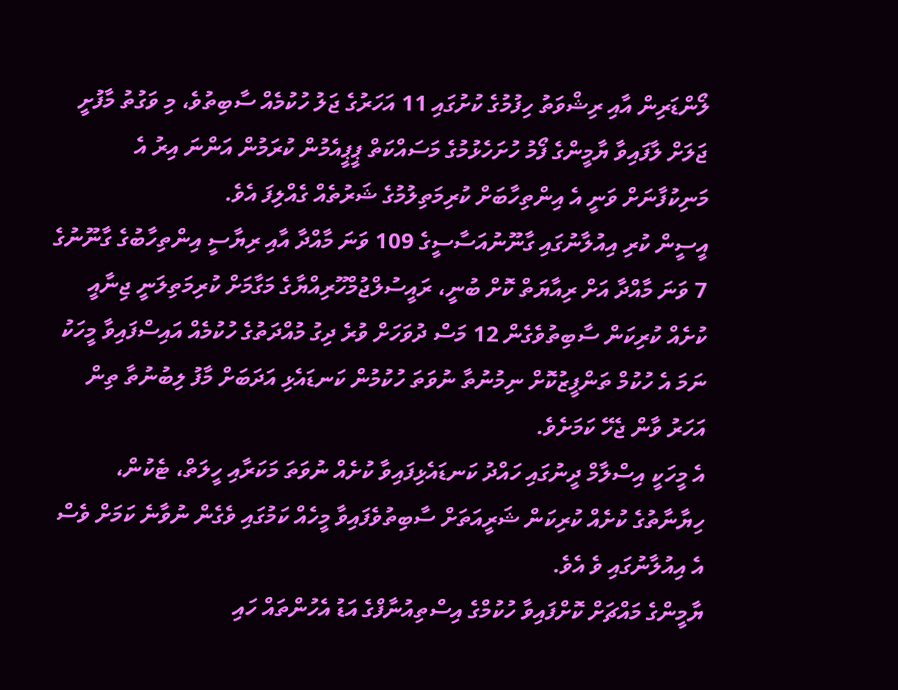ލޯންޑަރިން އާއި ރިޝްވަތު ހިފުމުގެ ކުށުގައި 11 އަހަރުގެ ޖަލު ހުކުމެއް ސާބިތުވެ، މި ވަގުތު މާފުށީ ޖަލަށް ލާފައިވާ ޔާމީންގެ ފޯމު ހުށަހެޅުމުގެ މަސައްކަތް ޕީޕީއެމުން ކުރަމުން އަންނަ އިރު އެ މަނިކުފާނަށް ވަނީ އެ އިންތިހާބަށް ކުރިމަތިލުމުގެ ޝަރުތެއް ގެއްލިފަ އެވެ.
އީސީން ކުރި އިއުލާނުގައި ގާނޫނުއަސާސީގެ 109 ވަނަ މާއްދާ އާއި ރިޔާސީ އިންތިހާބުގެ ގާނޫނުގެ 7 ވަނަ މާއްދާ އަށް ރިއާޔަތް ކޮށް ބުނީ، ރައީސުލްޖުމްހޫރިއްޔާގެ މަގާމަށް ކުރިމަތިލަނީ ޖިނާއީ ކުށެއް ކުރިކަން ސާބިތުވެގެން 12 މަސް ދުވަހަށް ވުރެ ދިގު މުއްދަތުގެ ހުކުމެއް އައިސްފައިވާ މީހަކު ނަމަ އެ ހުކުމް ތަންފީޒުކޮށް ނިމުނުތާ ނުވަތަ ހުކުމުން ކަނޑައެޅި އަދަބަށް މާފު ލިބުނުތާ ތިން އަހަރު ވާން ޖެހޭ ކަމަށެވެ.
އެ މީހަކީ އިސްލާމް ދީނުގައި ހައްދު ކަނޑައެޅިފައިވާ ކުށެއް ނުވަތަ މަކަރާއި ހީލަތް، ޓެކުން، ހިޔާނާތުގެ ކުށެއް ކުރިކަން ޝަރީއަތަށް ސާބިތުވެފައިވާ މީހެއް ކަމުގައި ވެގެން ނުވާނެ ކަމަށް ވެސް އެ އިއުލާނުގައި ވެ އެވެ.
ޔާމީންގެ މައްޗަށް ކޮށްފައިވާ ހުކުމްގެ އިސްތިއުނާފްގެ އަޑު އެހުންތައް ހައި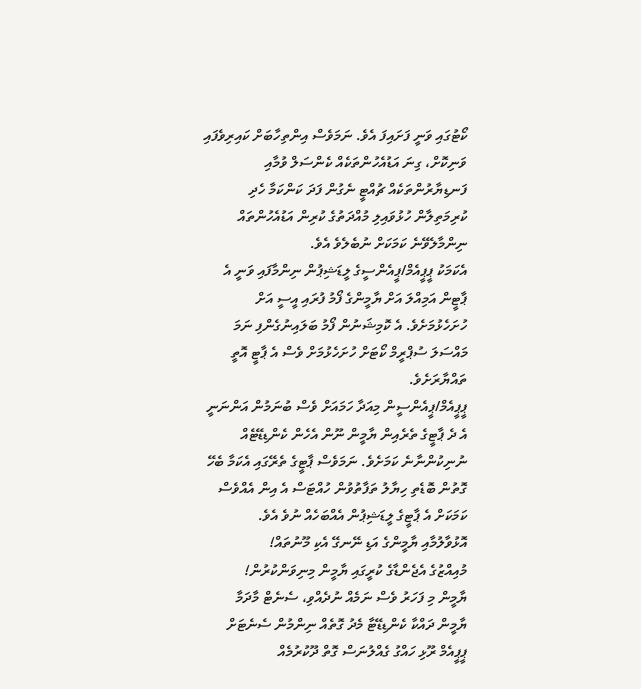ކޯޓުގައި ވަނީ ފަށައިފަ އެވެ. ނަމަވެސް އިންތިހާބަށް ކައިރިވެފައި ވަނިކޮށް، ގިނަ އަޑުއެހުންތަކެއް ކެންސަލް ވުމާއި ފަނޑިޔާރުންތަކެއް ޗުއްޓީ ނެގުން ފަދަ ކަންކަމާ ހެދި ކުރިމަތިލާން ހުޅުވައިލި މުއްދަތުގެ ކުރިން އަޑުއެހުންތައް ނިންމާލެވޭނެ ކަމަކަށް ނުބެލެވެ އެވެ.
އެކަމަކު ޕީޕީއެމް/ޕީއެންސީގެ ލީޑަޝިޕުން ނިންމާފައި ވަނީ އެ ޕާޓީން އަމިއްލަ އަށް ޔާމީންގެ ފޯމު ފުރައި އީސީ އަށް ހުށަހެޅުމަށެވެ. އެ ކޮމިޝަނުން ފޯމު ބަލައިނުގެންފި ނަމަ މައްސަލަ ސުޕްރީމް ކޯޓަށް ހުށަހެޅުމަށް ވެސް އެ ޕާޓީ އޮތީ ތައްޔާރަށެވެ.
ޕީޕީއެމް/ޕީއެންސީން މިއަދާ ހަމައަށް ވެސް ބުނަމުން އަންނަނީ އެ ދެ ޕާޓީގެ ތެރެއިން ޔާމީން ނޫން އެހެން ކެންޑިޑޭޓެއް ނުނިކުންނާނެ ކަމަށެވެ. ނަމަވެސް ޕާޓީގެ ތެރޭގައި އެކަމާ ބެހޭ ގޮތުން ބޮޑެތި ހިޔާލު ތަފާތުވުން ހުއްޓަސް އެ އިން އެއްވެސް ކަމަކަށް އެ ޕާޓީގެ ލީޑަޝިޕުން އެއްބަހެއް ނުވެ އެވެ.
އޮޅުވާލުމާއި ޔާމީންގެ އަޑި ނޭނގޭ އެކި މޫނުތައް!
މުއިއްޒުގެ އެޖެންޑާގެ ކުރީގައި ޔާމީން މިނިވަންކުރުން!
ޔާމީން މި ފަހަރު ވެސް ނަމެއް ނުދެއްވި، ސެނެޓް މާދަމާ
ޔާމީން ދައްކާ ކެންޑިޑޭޓާ މެދު ގޮތެއް ނިންމުން ސެނެޓަށް
ޕީޕީއެމް ރޫޅި ހައްގު ގެއްލުނަސް ގޮތް ދޫކުރުމެއް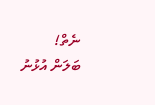ނެތް!
ބަލަން އުޅުނު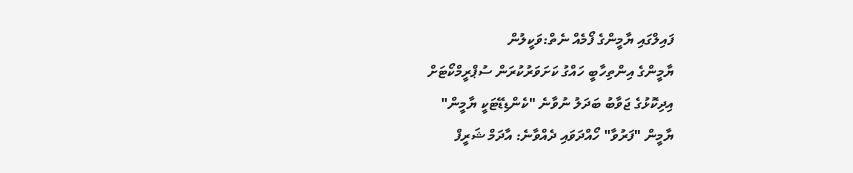ފައިލްގައި ޔާމީންގެ ފޯމެއް ނެތް:ވަކީލުން
ޔާމީންގެ އިންތިހާބީ ހައްގު ކަށަވަރުކުރަން ސުޕްރީމްކޯޓަށް
އިދިކޮޅުގެ ޖަވާބު ބަދަލު ނުވާނެ "ކެންޑިޑޭޓަކީ ޔާމީން"
ޔާމީން "ފަރުވާ" ހޯއްދަވައި ދެއްވާނެ: އާދަމް ޝަރީފް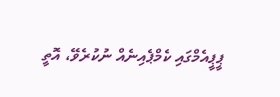ޕީޕީއެމްގައި ކެމްޕެއިނެއް ނުކުރެވޭ، އޮތީ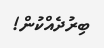ބިރުދެއްކުން!